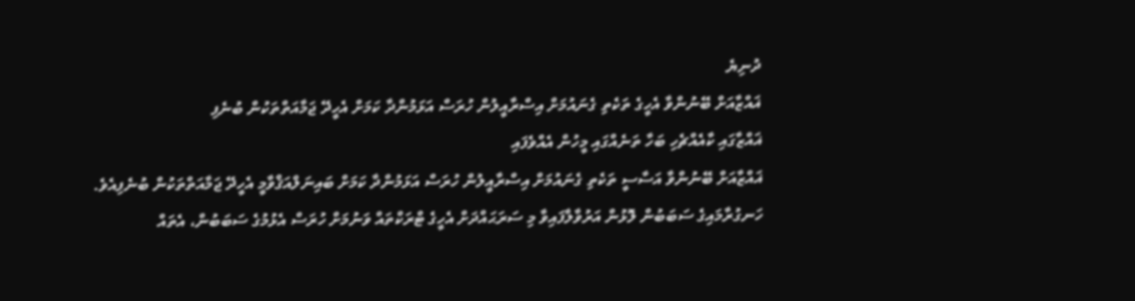ދުނިޔެ
ޣައްޒާއަށް ބޭނުންވާ އެހީގެ ތަކެތި ގެނައުމަށް އިސްރާއީލުން ހުރަސް އަޅަމުންދާ ކަމަށް އެހީދޭ ޖަމާއަތްތަކުން ބުނެފި
ޣައްޒާގައި ކާއެއްޗެހި ބަހާ ތަނެއްގައި މީހުން އެއްވެފައި
ޣައްޒާއަށް ބޭނުންވާ އަސާސީ ތަކެތި ގެނައުމަށް އިސްރާއީލުން ހުރަސް އަޅަމުންދާ ކަމަށް ބައިނަލްއަޤްވާމީ އެހީދޭ ޖަމާއަތްތަކުން ބުނެފިއެވެ. ހަނގުރާމައިގެ ސަބަބުން ލޮޅުން އަރުވާލާފައިވާ މި ސަރަޙައްދަށް އެހީގެ ޓްރަކްތައް ވަނުމަށް ހުރަސް އެޅުމުގެ ސަބަބުން، އެތައް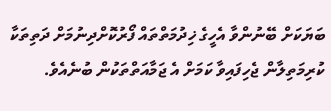ބަޔަކަށް ބޭނުންވާ އެހީގެ ޚިދުމަތްތައް ފޯރުކޮށްދިނުމަށް ދަތިތަކާ ކުރިމަތިލާން ޖެހިފައިވާ ކަމަށް އެ ޖަމާއަތްތަކުން ބުނެއެވެ.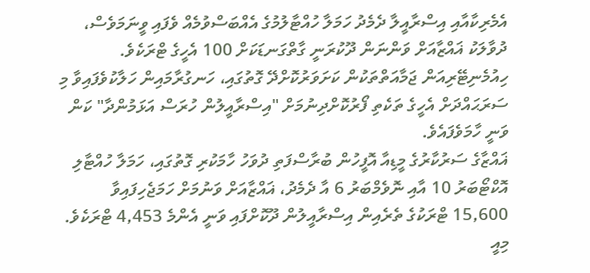އެމެރިކާއާއި އިސްރާއީލާ ދެމެދު ހަމަލާ ހުއްޓާލުމުގެ އެއްބަސްވުމެއް ވެފައި ވީނަމަވެސް، ދުވާލަކު ޣައްޒާއަށް ވަންނަން ދޫކުރަނީ ގާތްގަނޑަކަށް 100 އެހީގެ ޓްރަކެވެ. ހިއުމެނިޓޭރިއަން ޖަމާއަތްތަކުން ކަށަވަރުކޮށްދޭ ގޮތުގައި، ހަނގުރާމައިން ހަލާކުވެފައިވާ މި ސަރަޙައްދަށް އެހީގެ ތަކެތި ފޯރުކޮށްދިނުމަށް "އިސްރާއީލުން ހުރަސް އަޅަމުންދާ" ކަން ވަނީ ހާމަވެފައެވެ.
ޣައްޒާގެ ސަރުކާރުގެ މީޑިއާ އޮފީހުން ބުރާސްފަތި ދުވަހު ހާމަކުރި ގޮތުގައި، ހަމަލާ ހުއްޓާލި އޮކްޓޯބަރު 10 އާއި ނޮވެމްބަރު 6 އާ ދެމެދު، ޣައްޒާއަށް ވަނުމަށް ހަމަޖެހިފައިވާ 15,600 ޓްރަކުގެ ތެރެއިން އިސްރާއީލުން ދޫކޮށްފައި ވަނީ އެންމެ 4,453 ޓްރަކެވެ. މިއީ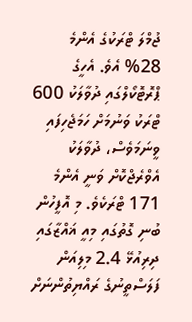ޖުމްލަ ޓްރަކުގެ އެންމެ 28% އެވެ. އެހީގެ ޕްރޮޓޮކޯލްގައި ދުވާލަކު 600 ޓްރަކު ވަނުމަށް ހަމަޖެހިފައި ވީނަމަވެސް، ދުވާލަކު އެވްރެޖްކޮށް ވަނީ އެންމެ 171 ޓްރަކެވެ. މި އޮފީހުން ބުނި ގޮތުގައި މިއީ ޣައްޒާގައި ދިރިއުޅޭ 2.4 މިލިއަން ފަލަސްތީނުގެ ރައްޔިތުންނަށް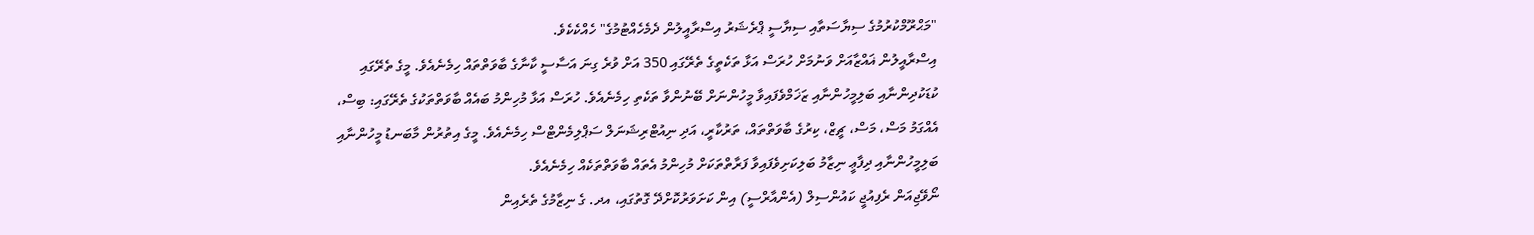"މަޙްރޫމްކުރުމުގެ ސިޔާސަތާއި ސިޔާސީ ޕްރެޝަރު އިސްރާއީލުން ދެމެހެއްޓުމުގެ" ހެއްކެކެވެ.
އިސްރާއީލުން ޣައްޒާއަށް ވަނުމަށް ހުރަސް އަޅާ ތަކެތީގެ ތެރޭގައި 350 އަށް ވުރެ ގިނަ އަސާސީ ކާނާގެ ބާވަތްތައް ހިމެނެއެވެ. މީގެ ތެރޭގައި ކުޑަކުދިންނާއި ބަލިމީހުންނާއި ޒަޚަމްވެފައިވާ މީހުންނަށް ބޭނުންވާ ތަކެތި ހިމެނެއެވެ. ހުރަސް އަޅާ މުހިންމު ބައެއް ބާވަތްތަކުގެ ތެރޭގައި: ބިސް، އެއްގަމު މަސް، މަސް، ޗީޒް، ކިރުގެ ބާވަތްތައް، ތަރުކާރީ، އަދި ނިއުޓްރިޝަނަލް ސަޕްލިމެންޓްސް ހިމެނެއެވެ. މީގެ އިތުރުން މާބަނޑު މީހުންނާއި ބަލިމީހުންނާއި ދިފާޢީ ނިޒާމު ބަލިކަށިވެފައިވާ ފަރާތްތަކަށް މުހިންމު އެތައް ބާވަތްތަކެއް ހިމެނެއެވެ.
ނޯވޭޖިއަން ރެފިއުޖީ ކައުންސިލް (އެންއާރްސީ) އިން ކަށަވަރުކޮށްދޭ ގޮތުގައި، އދ. ގެ ނިޒާމުގެ ތެރެއިން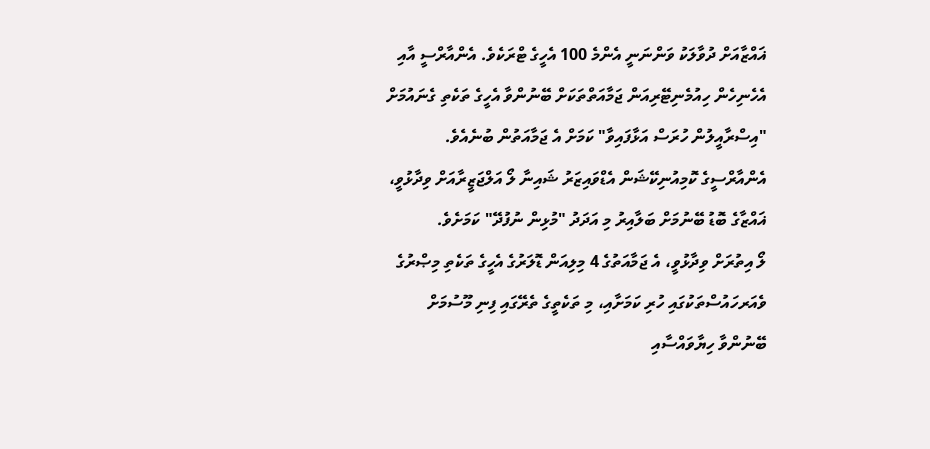ޣައްޒާއަށް ދުވާލަކު ވަންނަނީ އެންމެ 100 އެހީގެ ޓްރަކެވެ. އެންއާރްސީ އާއި އެހެނިހެން ހިއުމެނިޓޭރިއަން ޖަމާއަތްތަކަށް ބޭނުންވާ އެހީގެ ތަކެތި ގެނައުމަށް "އިސްރާއީލުން ހުރަސް އަޅާފައިވާ" ކަމަށް އެ ޖަމާއަތުން ބުނެއެވެ. އެންއާރްސީގެ ކޮމިއުނިކޭޝަން އެޑްވައިޒަރު ޝައިނާ ލޯ އަލްޖަޒީރާއަށް ވިދާޅުވީ، ޣައްޒާގެ ބޮޑު ބޭނުމަށް ބަލާއިރު މި އަދަދު "މުޅިން ނުފުދޭ" ކަމަށެވެ.
ލޯ އިތުރަށް ވިދާޅުވީ، އެ ޖަމާއަތުގެ 4 މިލިއަން ޑޮލަރުގެ އެހީގެ ތަކެތި މިޞްރުގެ ވެއަރހައުސްތަކުގައި ހުރި ކަމަށާއި، މި ތަކެތީގެ ތެރޭގައި ފިނި މޫސުމަށް ބޭނުންވާ ހިޔާވައްސާއި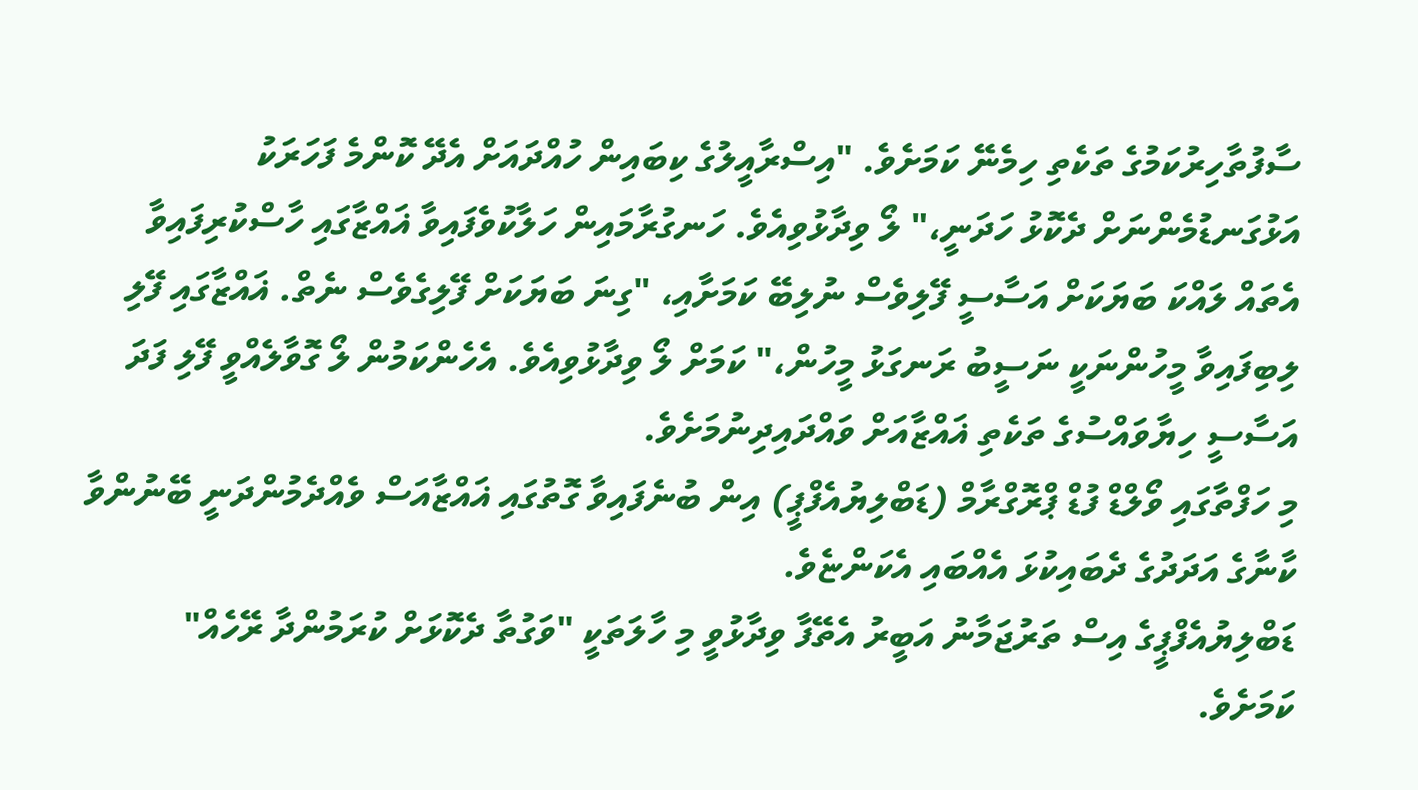ސާފުތާހިރުކަމުގެ ތަކެތި ހިމެނޭ ކަމަށެވެ. "އިސްރާއީލުގެ ކިބައިން ހުއްދައަށް އެދޭ ކޮންމެ ފަހަރަކު އަޅުގަނޑުމެންނަށް ދެކޮޅު ހަދަނީ،" ލޯ ވިދާޅުވިއެވެ. ހަނގުރާމައިން ހަލާކުވެފައިވާ ޣައްޒާގައި ހާސްކުރިފައިވާ އެތައް ލައްކަ ބަޔަކަށް އަސާސީ ފޭލިވެސް ނުލިބޭ ކަމަށާއި، "ގިނަ ބަޔަކަށް ފޭލިގެވެސް ނެތް. ޣައްޒާގައި ފޭލި ލިބިފައިވާ މީހުންނަކީ ނަސީބު ރަނގަޅު މީހުން،" ކަމަށް ލޯ ވިދާޅުވިއެވެ. އެހެންކަމުން ލޯ ގޮވާލެއްވީ ފޭލި ފަދަ އަސާސީ ހިޔާވައްސުގެ ތަކެތި ޣައްޒާއަށް ވައްދައިދިނުމަށެވެ.
މި ހަފްތާގައި ވޯލްޑް ފުޑް ޕްރޮގްރާމް (ޑަބްލިޔުއެފްޕީ) އިން ބުނެފައިވާ ގޮތުގައި ޣައްޒާއަސް ވެއްދެމުންދަނީ ބޭނުންވާ ކާނާގެ އަދަދުގެ ދެބައިކުޅަ އެއްބައި އެކަންޏެވެ.
ޑަބްލިޔުއެފްޕީގެ އިސް ތަރުޖަމާނު އަބީރު އެތޭފާ ވިދާޅުވީ މި ހާލަތަކީ "ވަގުތާ ދެކޮޅަށް ކުރަމުންދާ ރޭހެއް" ކަމަށެވެ.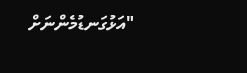"އަޅުގަނޑުމެންނަށް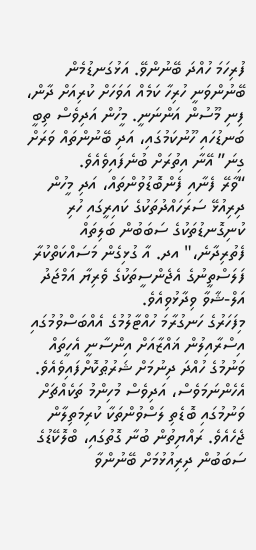ފުރިހަމަ ހުއްދަ ބޭނުންވޭ. އަޅުގަނޑުމެން ބޭނުންވަނީ ހުރިހާ ކަމެއް އަވަހަށް ކުރިއަށް ދާން، ފިނި މޫސުން އަންނަނީ. މީހުން އަދިވެސް ތިބީ ބަނޑުހައި ހޫނުކަމުގައި، އަދި ބޭނުންތައް ވަރަށް ގިނަ” އޭނާ އިތުރަށް ބުނެފައިވެއެވެ.
“ވާރޭ ފެނާއި ފެންބޮޑުވުންތައް، އަދި މީހުން ދިރިއުޅޭ ސަރަހައްދުތަކުގެ ކައިރީގައި ހުރި ކުނިގޮނޑުތަކުގެ ސަބަބުން ބަލިތައް ފެތުރިދާނެ،" އދ. އާ ގުޅިގެން މަސައްކަތްކުރާ ފަލަސްތީނުގެ އެޖެންސީތަކުގެ ވެރިޔާ އަމްޖަދު އަލް-ޝާވާ ވިދާޅުވިއެވެ.
މިފަހަރުގެ ހަނގުރާމަ ހުއްޓާލުމުގެ އެއްބަސްވުމުގައި އިސްރާއިލުން ޣައްޒާއަށް އިންސާނީ އެހީތައް ވަނުމުގެ ހުއްދަ ދިނުމަށް ޝަރުޠުކޮށްފައިވެއެވެ. އެހެންނަމަވެސް، އަދިވެސް މުހިންމު ތަކެއްޗަށް ވަނުމުގައި ބޮޑެތި ލަސްވުންތަކާ ކުރިމަތިލާން ޖެހެއެވެ. ރައްޔިތުން ބުނާ ގޮތުގައި، ބްލޮކޭޑުގެ ސަބަބުން ދިރިއުޅުމަށް ބޭނުންވާ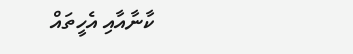ކާނާއާއި އެހީތައް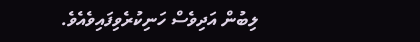ލިބުން އަދިވެސް ހަނިކުރެވިފައިވެއެވެ.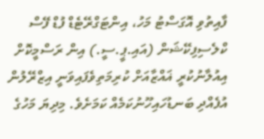ފާއިތުވި އޮގަސްޓު މަހު، އިންޓަގްރޭޓެޑް ފުޑް ފޭސް ކްލެސިފިކޭޝަން (އައި.ޕީ.ސީ.) އިން ރަސްމީކޮށް އިއުލާނުކުރީ ޣައްޒާއަށް ކުރިމަތިވެފައިވަނީ އިޒްރޭލުން އުފެއްދި ބަނޑުހައިހޫނުކަމެއް ކަމަށެވެ. މިދިޔަ މަހުގެ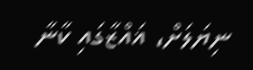ނިޔަލަށް، ޣައްޒާގައި ކާނާ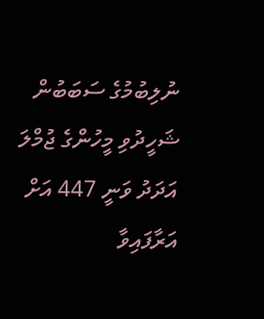ނުލިބުމުގެ ސަބަބުން ޝަހީދުވި މީހުންގެ ޖުމްލަ އަދަދު ވަނީ 447 އަށް އަރާފައިވާ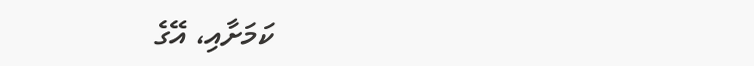ކަމަށާއި، އޭގެ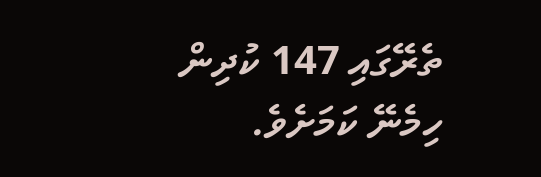ތެރޭގައި 147 ކުދިން ހިމެނޭ ކަމަށެވެ.